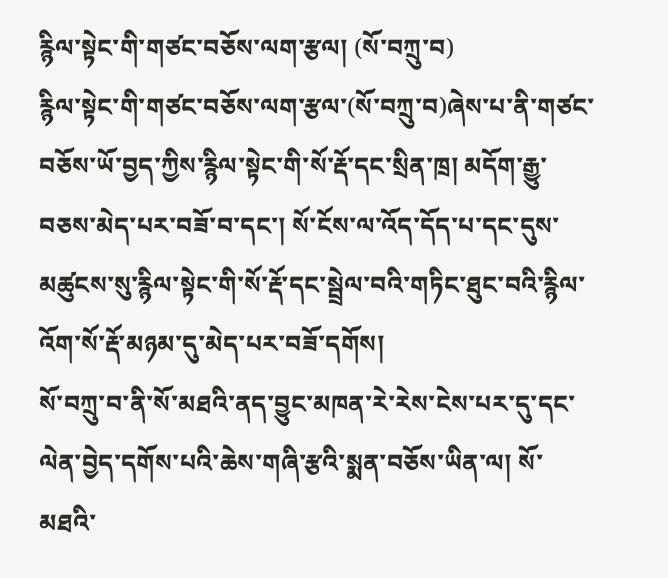རྙིལ་སྟེང་གི་གཙང་བཅོས་ལག་རྩལ། (སོ་བཀྲུ་བ)
རྙིལ་སྟེང་གི་གཙང་བཅོས་ལག་རྩལ་(སོ་བཀྲུ་བ)ཞེས་པ་ནི་གཙང་བཅོས་ཡོ་བྱད་ཀྱིས་རྙིལ་སྟེང་གི་སོ་རྡོ་དང་སྲིན་ཁྲ། མདོག་རྒྱུ་བཅས་མེད་པར་བཟོ་བ་དང་། སོ་ངོས་ལ་འོད་དོད་པ་དང་དུས་མཚུངས་སུ་རྙིལ་སྟེང་གི་སོ་རྡོ་དང་སྦྲེལ་བའི་གཏིང་ཐུང་བའི་རྙིལ་འོག་སོ་རྡོ་མཉམ་དུ་མེད་པར་བཟོ་དགོས།
སོ་བཀྲུ་བ་ནི་སོ་མཐའི་ནད་བྱུང་མཁན་རེ་རེས་ངེས་པར་དུ་དང་ལེན་བྱེད་དགོས་པའི་ཆེས་གཞི་རྩའི་སྨན་བཅོས་ཡིན་ལ། སོ་མཐའི་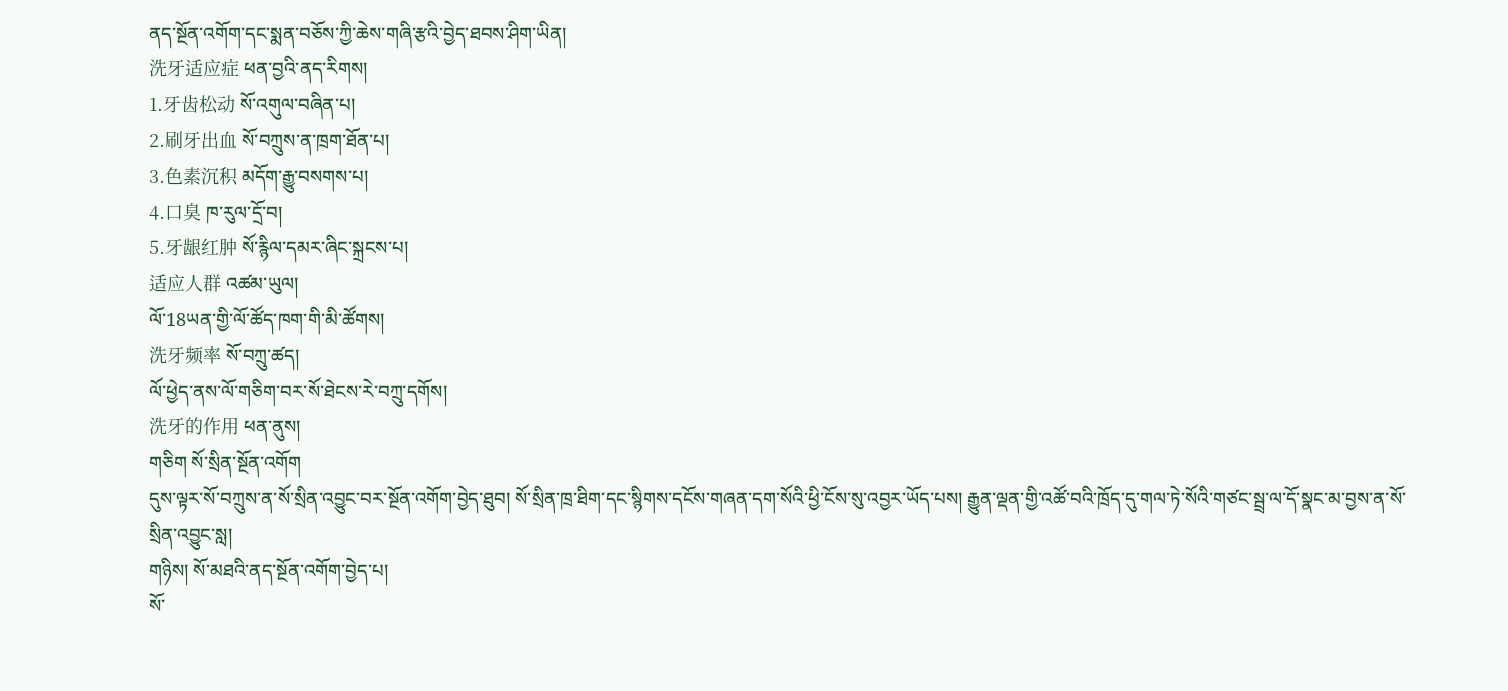ནད་སྔོན་འགོག་དང་སྨན་བཅོས་ཀྱི་ཆེས་གཞི་རྩའི་བྱེད་ཐབས་ཤིག་ཡིན།
洗牙适应症 ཕན་བྱའི་ནད་རིགས།
1.牙齿松动 སོ་འགུལ་བཞིན་པ།
2.刷牙出血 སོ་བཀྲུས་ན་ཁྲག་ཐོན་པ།
3.色素沉积 མདོག་རྒྱུ་བསགས་པ།
4.口臭 ཁ་རུལ་དྲོ་བ།
5.牙龈红肿 སོ་རྙིལ་དམར་ཞིང་སྐྲངས་པ།
适应人群 འཚམ་ཡུལ།
ལོ་18ཡན་གྱི་ལོ་ཚོད་ཁག་གི་མི་ཚོགས།
洗牙频率 སོ་བཀྲུ་ཚད།
ལོ་ཕྱེད་ནས་ལོ་གཅིག་བར་སོ་ཐེངས་རེ་བཀྲུ་དགོས།
洗牙的作用 ཕན་ནུས།
གཅིག སོ་སྲིན་སྔོན་འགོག
དུས་ལྟར་སོ་བཀྲུས་ན་སོ་སྲིན་འབྱུང་བར་སྔོན་འགོག་བྱེད་ཐུབ། སོ་སྲིན་ཁྲ་ཐིག་དང་སྙིགས་དངོས་གཞན་དག་སོའི་ཕྱི་ངོས་སུ་འབྱར་ཡོད་པས། རྒྱུན་ལྡན་གྱི་འཚོ་བའི་ཁྲོད་དུ་གལ་ཏེ་སོའི་གཙང་སྦྲ་ལ་དོ་སྣང་མ་བྱས་ན་སོ་སྲིན་འབྱུང་སླ།
གཉིས། སོ་མཐའི་ནད་སྔོན་འགོག་བྱེད་པ།
སོ་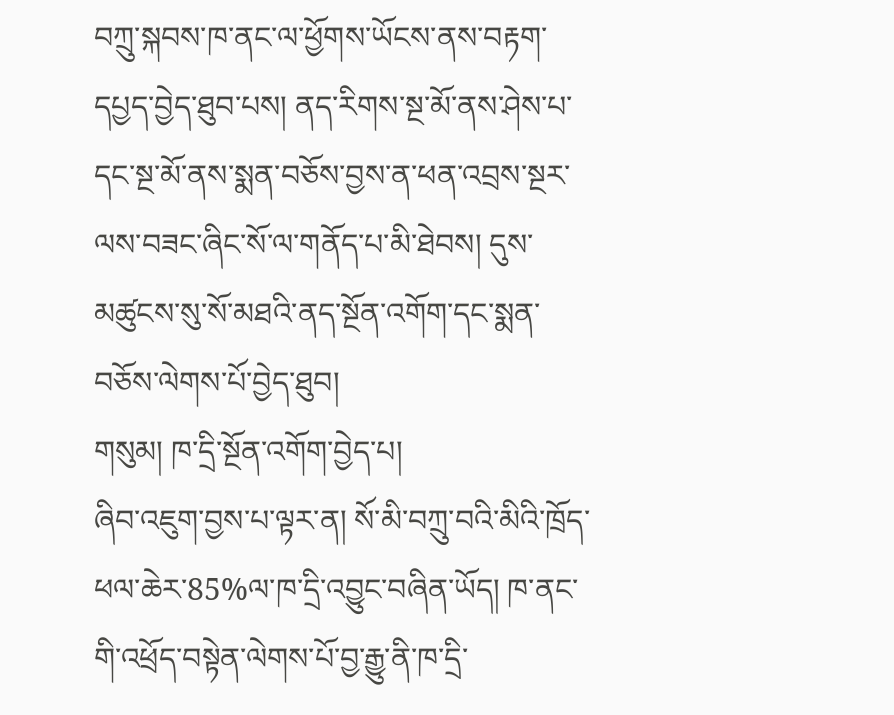བཀྲུ་སྐབས་ཁ་ནང་ལ་ཕྱོགས་ཡོངས་ནས་བརྟག་དཔྱད་བྱེད་ཐུབ་པས། ནད་རིགས་སྔ་མོ་ནས་ཤེས་པ་དང་སྔ་མོ་ནས་སྨན་བཅོས་བྱས་ན་ཕན་འབྲས་སྔར་ལས་བཟང་ཞིང་སོ་ལ་གནོད་པ་མི་ཐེབས། དུས་མཚུངས་སུ་སོ་མཐའི་ནད་སྔོན་འགོག་དང་སྨན་བཅོས་ལེགས་པོ་བྱེད་ཐུབ།
གསུམ། ཁ་དྲི་སྔོན་འགོག་བྱེད་པ།
ཞིབ་འཇུག་བྱས་པ་ལྟར་ན། སོ་མི་བཀྲུ་བའི་མིའི་ཁྲོད་ཕལ་ཆེར་85%ལ་ཁ་དྲི་འབྱུང་བཞིན་ཡོད། ཁ་ནང་གི་འཕྲོད་བསྟེན་ལེགས་པོ་བྱ་རྒྱུ་ནི་ཁ་དྲི་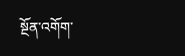སྔོན་འགོག་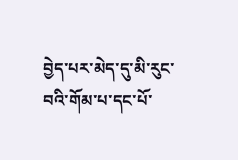བྱེད་པར་མེད་དུ་མི་རུང་བའི་གོམ་པ་དང་པོ་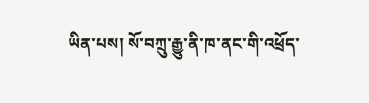ཡིན་པས། སོ་བཀྲུ་རྒྱུ་ནི་ཁ་ནང་གི་འཕྲོད་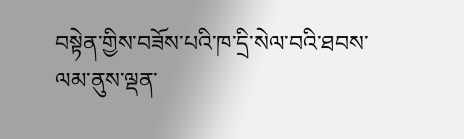བསྟེན་གྱིས་བཟོས་པའི་ཁ་དྲི་སེལ་བའི་ཐབས་ལམ་ནུས་ལྡན་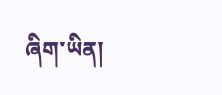ཞིག་ཡིན།